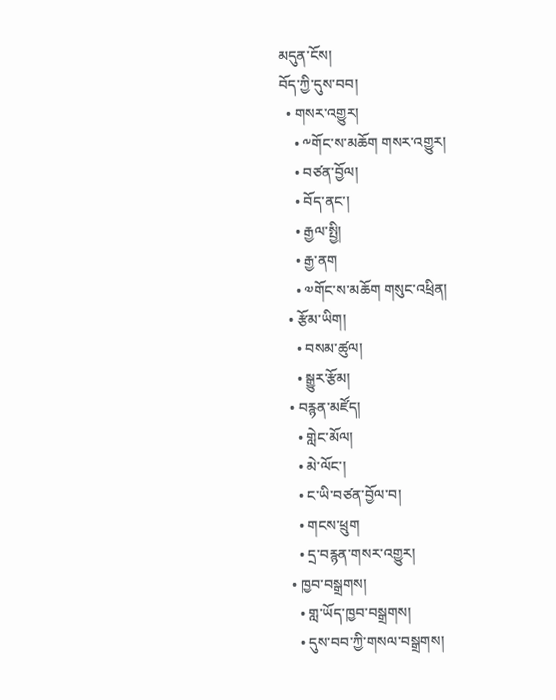མདུན་ངོས།
བོད་ཀྱི་དུས་བབ།
  • གསར་འགྱུར།
    • ༸གོང་ས་མཆོག གསར་འགྱུར།
    • བཙན་བྱོལ།
    • བོད་ནང་།
    • རྒྱལ་སྤྱི།
    • རྒྱ་ནག
    • ༧གོང་ས་མཆོག གསུང་འཕྲིན།
  • རྩོམ་ཡིག།
    • བསམ་ཚུལ།
    • སྒྱུར་རྩོམ།
  • བརྙན་མཛོད།
    • གླེང་མོལ།
    • མེ་ལོང་།
    • ང་ཡི་བཙན་བྱོལ་བ།
    • གངས་ཕྲུག
    • དྲ་བརྙན་གསར་འགྱུར།
  • ཁྱབ་བསྒྲགས།
    • གླ་ཡོད་ཁྱབ་བསྒྲགས།
    • དུས་བབ་ཀྱི་གསལ་བསྒྲགས།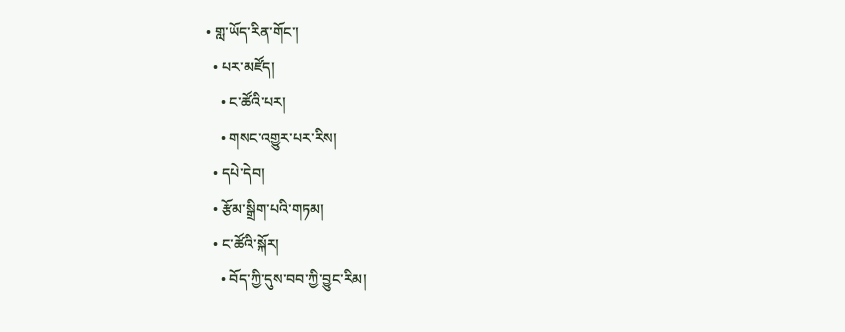• གླ་ཡོད་རིན་གོང་།
  • པར་མཛོད།
    • ང་ཚོའི་པར།
    • གསང་འགྱུར་པར་རིས།
  • དཔེ་དེབ།
  • རྩོམ་སྒྲིག་པའི་གཏམ།
  • ང་ཚོའི་སྐོར།
    • བོད་ཀྱི་དུས་བབ་ཀྱི་བྱུང་རིམ།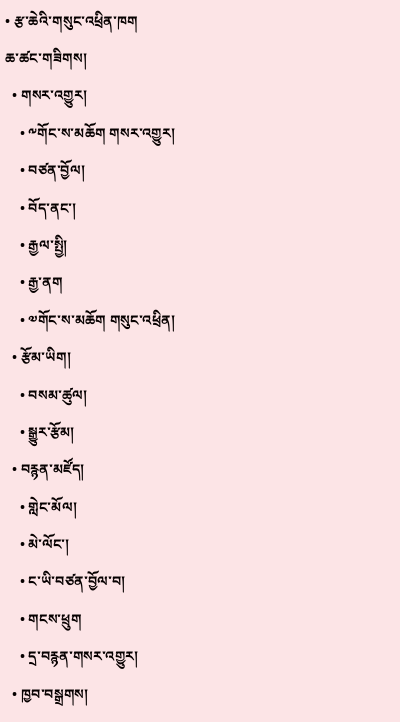• རྩ་ཆེའི་གསུང་འཕྲིན་ཁག
ཆ་ཚང་གཟིགས།
  • གསར་འགྱུར།
    • ༸གོང་ས་མཆོག གསར་འགྱུར།
    • བཙན་བྱོལ།
    • བོད་ནང་།
    • རྒྱལ་སྤྱི།
    • རྒྱ་ནག
    • ༧གོང་ས་མཆོག གསུང་འཕྲིན།
  • རྩོམ་ཡིག།
    • བསམ་ཚུལ།
    • སྒྱུར་རྩོམ།
  • བརྙན་མཛོད།
    • གླེང་མོལ།
    • མེ་ལོང་།
    • ང་ཡི་བཙན་བྱོལ་བ།
    • གངས་ཕྲུག
    • དྲ་བརྙན་གསར་འགྱུར།
  • ཁྱབ་བསྒྲགས།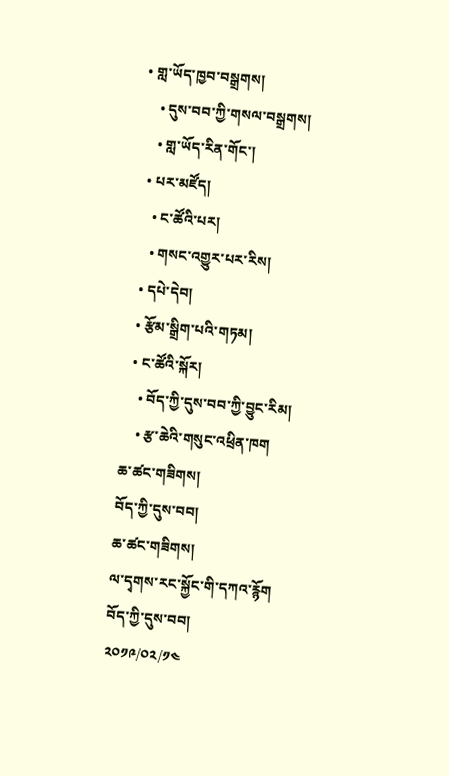• གླ་ཡོད་ཁྱབ་བསྒྲགས།
    • དུས་བབ་ཀྱི་གསལ་བསྒྲགས།
    • གླ་ཡོད་རིན་གོང་།
  • པར་མཛོད།
    • ང་ཚོའི་པར།
    • གསང་འགྱུར་པར་རིས།
  • དཔེ་དེབ།
  • རྩོམ་སྒྲིག་པའི་གཏམ།
  • ང་ཚོའི་སྐོར།
    • བོད་ཀྱི་དུས་བབ་ཀྱི་བྱུང་རིམ།
    • རྩ་ཆེའི་གསུང་འཕྲིན་ཁག
ཆ་ཚང་གཟིགས།
བོད་ཀྱི་དུས་བབ།
ཆ་ཚང་གཟིགས།
ལ་དྭགས་རང་སྐྱོང་གི་དཀའ་རྙོག
བོད་ཀྱི་དུས་བབ།
༢༠༡༩/༠༢/༡༤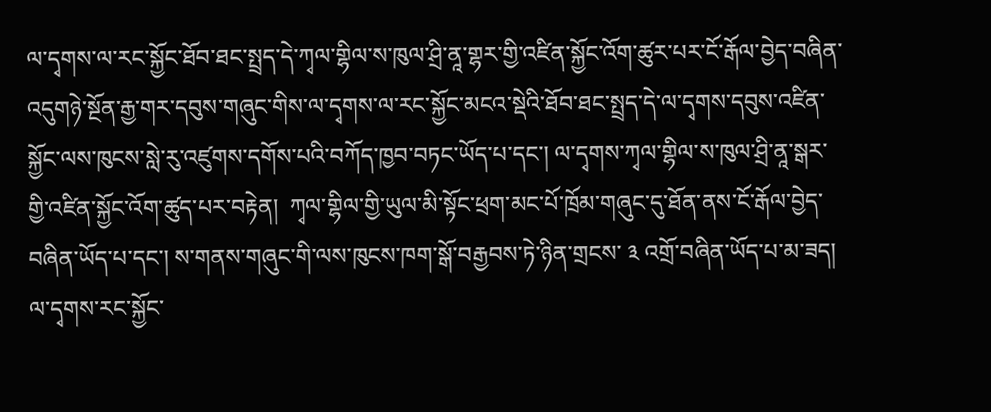ལ་དྭགས་ལ་རང་སྐྱོང་ཐོབ་ཐང་སྤྲད་དེ་ཀྭལ་གྷིལ་ས་ཁུལ་ཤྲི་ནཱ་གྷར་གྱི་འཛིན་སྐྱོང་འོག་ཚུར་པར་ངོ་རྒོལ་བྱེད་བཞིན་འདུགཉེ་སྔོན་རྒྱ་གར་དབུས་གཞུང་གིས་ལ་དྭགས་ལ་རང་སྐྱོང་མངའ་སྡེའི་ཐོབ་ཐང་སྤྲད་དེ་ལ་དྭགས་དབུས་འཛིན་སྐྱོང་ལས་ཁུངས་སླེ་རུ་འཛུགས་དགོས་པའི་བཀོད་ཁྱབ་བཏང་ཡོད་པ་དང་། ལ་དྭགས་ཀྭལ་གྷིལ་ས་ཁུལ་ཤྲི་ནཱ་སྒར་གྱི་འཛིན་སྐྱོང་འོག་ཚུད་པར་བརྟེན།  ཀྭལ་གྷིལ་གྱི་ཡུལ་མི་སྟོང་ཕྲག་མང་པོ་ཁྲོམ་གཞུང་དུ་ཐོན་ནས་ངོ་རྒོལ་བྱེད་བཞིན་ཡོད་པ་དང་། ས་གནས་གཞུང་གི་ལས་ཁུངས་ཁག་སྒོ་བརྒྱབས་ཏེ་ཉིན་གྲངས་ ༣ འགྲོ་བཞིན་ཡོད་པ་མ་ཟད། ལ་དྭགས་རང་སྐྱོང་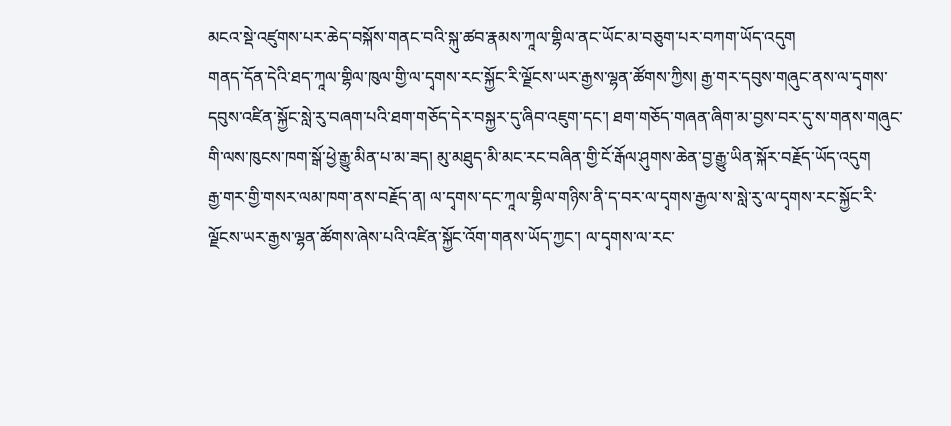མངའ་སྡེ་འཛུགས་པར་ཆེད་བསྐོས་གནང་བའི་སྐུ་ཚབ་རྣམས་ཀཱལ་གྷིལ་ནང་ཡོང་མ་བཅུག་པར་བཀག་ཡོད་འདུག
གནད་དོན་དེའི་ཐད་ཀཱལ་གྷིལ་ཁུལ་གྱི་ལ་དྭགས་རང་སྐྱོང་རི་ལྗོངས་ཡར་རྒྱས་ལྷན་ཚོགས་ཀྱིས། རྒྱ་གར་དབུས་གཞུང་ནས་ལ་དྭགས་དབུས་འཛིན་སྐྱོང་སླེ་རུ་བཞག་པའི་ཐག་གཅོད་དེར་བསྐྱར་དུ་ཞིབ་འཇུག་དང་། ཐག་གཅོད་གཞན་ཞིག་མ་བྱས་བར་དུ་ས་གནས་གཞུང་གི་ལས་ཁུངས་ཁག་སྒོ་ཕྱེ་རྒྱུ་མིན་པ་མ་ཟད། མུ་མཐུད་མི་མང་རང་བཞིན་གྱི་ངོ་རྒོལ་ཤུགས་ཆེན་བྱ་རྒྱུ་ཡིན་སྐོར་བརྗོད་ཡོད་འདུག
རྒྱ་གར་གྱི་གསར་ལམ་ཁག་ནས་བརྗོད་ན། ལ་དྭགས་དང་ཀཱལ་གྷིལ་གཉིས་ནི་ད་བར་ལ་དྭགས་རྒྱལ་ས་སླེ་རུ་ལ་དྭགས་རང་སྐྱོང་རི་ལྗོངས་ཡར་རྒྱས་ལྷན་ཚོགས་ཞེས་པའི་འཛིན་སྐྱོང་འོག་གནས་ཡོད་ཀྱང་། ལ་དྭགས་ལ་རང་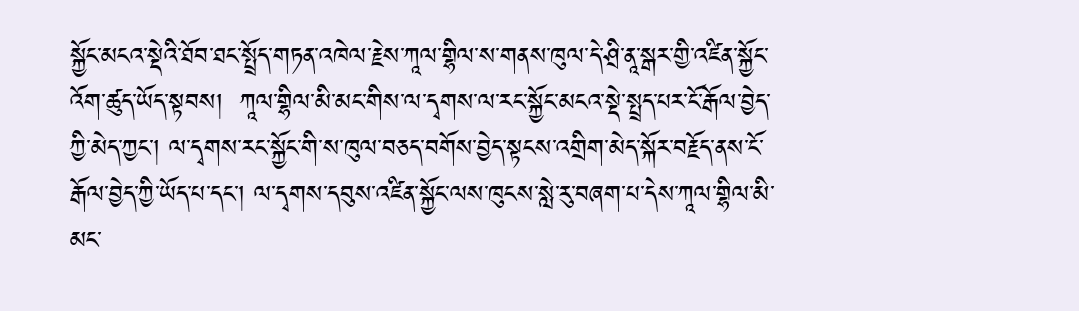སྐྱོང་མངའ་སྡེའི་ཐོབ་ཐང་སྤྲོད་གཏན་འཁེལ་རྗེས་ཀཱལ་གྷིལ་ས་གནས་ཁུལ་དེ་ཤྲི་ནཱ་སྒར་གྱི་འཛིན་སྐྱོང་འོག་ཚུད་ཡོད་སྟབས།  ཀཱལ་གྷིལ་མི་མང་གིས་ལ་དྭགས་ལ་རང་སྐྱོང་མངའ་སྡེ་སྤྲད་པར་ངོ་རྒོལ་བྱེད་ཀྱི་མེད་ཀྱང་། ལ་དྭགས་རང་སྐྱོང་གི་ས་ཁུལ་བཅད་བགོས་བྱེད་སྟངས་འགྲིག་མེད་སྐོར་བརྗོད་ནས་ངོ་རྒོལ་བྱེད་ཀྱི་ཡོད་པ་དང་། ལ་དྭགས་དབུས་འཛིན་སྐྱོང་ལས་ཁུངས་སླེ་རུ་བཞག་པ་དེས་ཀཱལ་གྷིལ་མི་མང་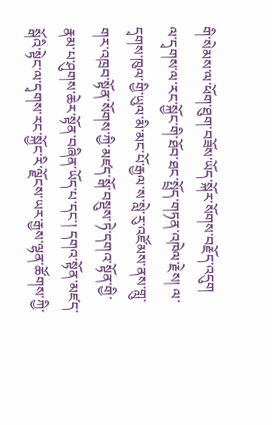གི་སེམས་ལ་ཕོག་ཐུག་བཟོས་ཡོད་སྐོར་སོགས་བརྗོད་འདུག
ལ་དྭགས་ལ་རང་སྐྱོང་གི་ཐོབ་ཐང་སྤྲོད་གཏན་འཁེལ་རྗེས། ལ་དྭགས་ཁུལ་གྱི་ཡུལ་མི་མང་པོ་རྒྱལ་ས་སླེ་རུ་འཛོམས་ནས་གླུ་གར་འཁྲབ་སྟོན་སོགས་ཀྱི་མཛད་སྒོ་བསྡུས་ཏེ་དགའ་སྟོན་གྱི་རྣམ་པ་ཤུགས་ཆེར་སྟོན་བཞིན་ཡོད་པ་དང་། དགའ་སྟོན་མཛད་སྒོའི་སྟེང་ལ་དྭགས་རང་སྐྱོང་རི་ལྗོངས་ཡར་རྒྱས་ལྷན་ཚོགས་ཀྱི་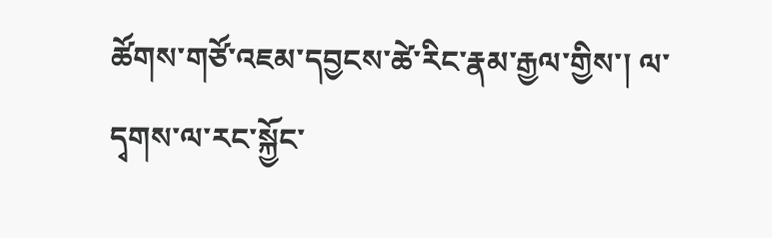ཚོགས་གཙོ་འཇམ་དབྱངས་ཚེ་རིང་རྣམ་རྒྱལ་གྱིས་། ལ་དྭགས་ལ་རང་སྐྱོང་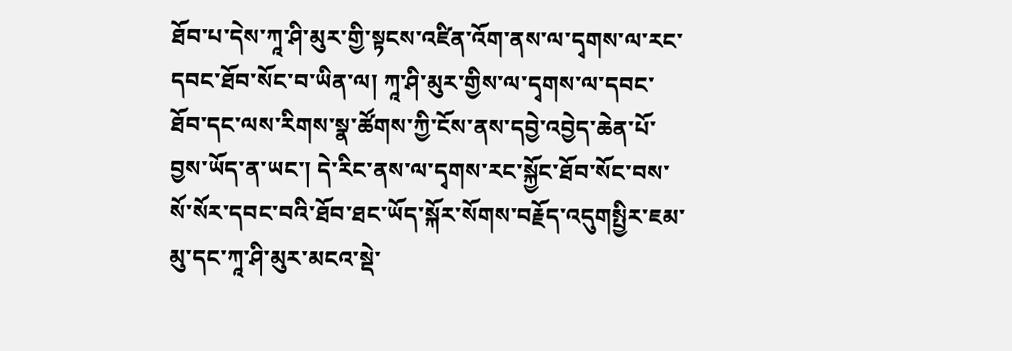ཐོབ་པ་དེས་ཀཱ་ཤི་མུར་གྱི་སྟངས་འཛིན་འོག་ནས་ལ་དྭགས་ལ་རང་དབང་ཐོབ་སོང་བ་ཡིན་ལ། ཀཱ་ཤི་མུར་གྱིས་ལ་དྭགས་ལ་དབང་ཐོབ་དང་ལས་རིགས་སྣ་ཚོགས་ཀྱི་ངོས་ནས་དབྱེ་འབྱེད་ཆེན་པོ་བྱས་ཡོད་ན་ཡང་། དེ་རིང་ནས་ལ་དྭགས་རང་སྐྱོང་ཐོབ་སོང་བས་སོ་སོར་དབང་བའི་ཐོབ་ཐང་ཡོད་སྐོར་སོགས་བརྗོད་འདུགསྤྱིར་ཇམ་མུ་དང་ཀཱ་ཤི་མུར་མངའ་སྡེ་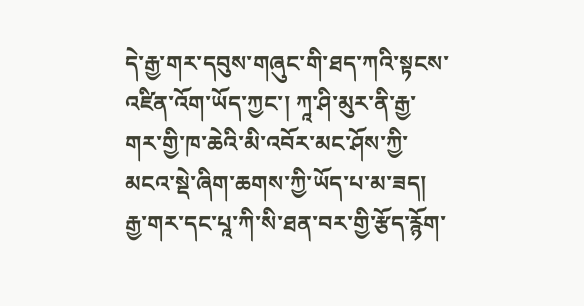དེ་རྒྱ་གར་དབུས་གཞུང་གི་ཐད་ཀའི་སྟངས་འཛིན་འོག་ཡོད་ཀྱང་། ཀཱ་ཤི་མུར་ནི་རྒྱ་གར་གྱི་ཁ་ཆེའི་མི་འབོར་མང་ཤོས་ཀྱི་མངའ་སྡེ་ཞིག་ཆགས་ཀྱི་ཡོད་པ་མ་ཟད། རྒྱ་གར་དང་པཱ་ཀི་སི་ཐན་བར་གྱི་རྩོད་རྙོག་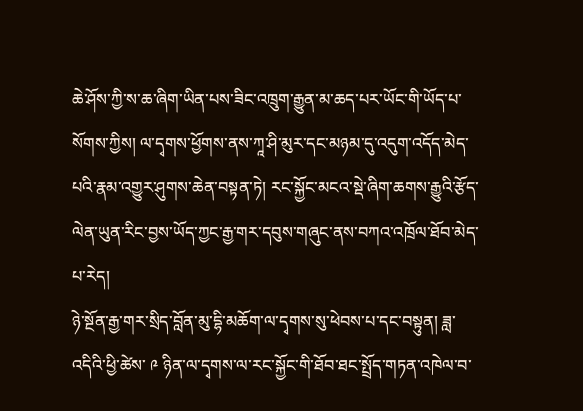ཆེ་ཤོས་ཀྱི་ས་ཆ་ཞིག་ཡིན་པས་ཟིང་འཁྲུག་རྒྱུན་མ་ཆད་པར་ཡོང་གི་ཡོད་པ་སོགས་ཀྱིས། ལ་དྭགས་ཕྱོགས་ནས་ཀཱ་ཤི་མུར་དང་མཉམ་དུ་འདུག་འདོད་མེད་པའི་རྣམ་འགྱུར་ཤུགས་ཆེན་བསྟན་ཏེ། རང་སྐྱོང་མངའ་སྡེ་ཞིག་ཆགས་རྒྱུའི་རྩོད་ལེན་ཡུན་རིང་བྱས་ཡོད་ཀྱང་རྒྱ་གར་དབུས་གཞུང་ནས་བཀའ་འཁྲོལ་ཐོབ་མེད་པ་རེད།
ཉེ་སྔོན་རྒྱ་གར་སྲིད་བློན་མུ་དྷི་མཆོག་ལ་དྭགས་སུ་ཕེབས་པ་དང་བསྟུན། ཟླ་འདིའི་ཕྱི་ཚེས་ ༩ ཉིན་ལ་དྭགས་ལ་རང་སྐྱོང་གི་ཐོབ་ཐང་སྤྲོད་གཏན་འཁེལ་བ་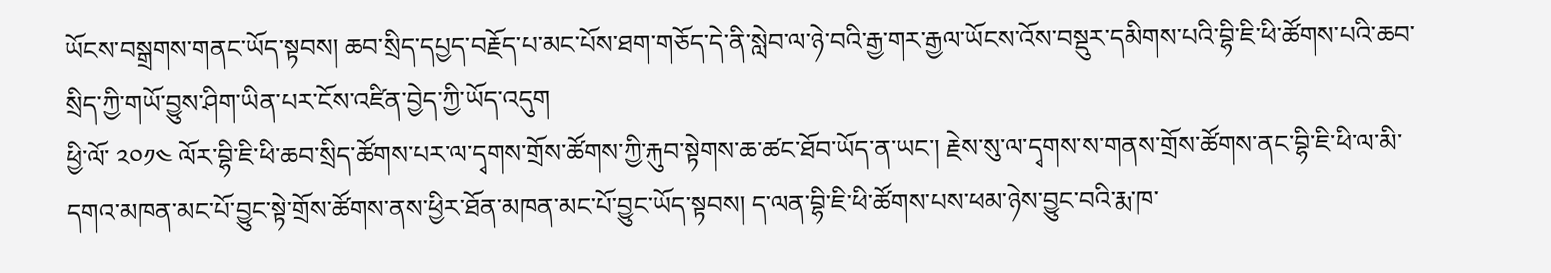ཡོངས་བསྒྲགས་གནང་ཡོད་སྟབས། ཆབ་སྲིད་དཔྱད་བརྗོད་པ་མང་པོས་ཐག་གཅོད་དེ་ནི་སླེབ་ལ་ཉེ་བའི་རྒྱ་གར་རྒྱལ་ཡོངས་འོས་བསྡུར་དམིགས་པའི་བྷི་ཇི་ཕི་ཚོགས་པའི་ཆབ་སྲིད་ཀྱི་གཡོ་བྱུས་ཤིག་ཡིན་པར་ངོས་འཛིན་བྱེད་ཀྱི་ཡོད་འདུག
ཕྱི་ལོ་ ༢༠༡༤ ལོར་བྷི་ཇི་ཕི་ཆབ་སྲིད་ཚོགས་པར་ལ་དྭགས་གྲོས་ཚོགས་ཀྱི་རྐུབ་སྟེགས་ཆ་ཚང་ཐོབ་ཡོད་ན་ཡང་། རྗེས་སུ་ལ་དྭགས་ས་གནས་གྲོས་ཚོགས་ནང་བྷི་ཇི་ཕི་ལ་མི་དགའ་མཁན་མང་པོ་བྱུང་སྟེ་གྲོས་ཚོགས་ནས་ཕྱིར་ཐོན་མཁན་མང་པོ་བྱུང་ཡོད་སྟབས། ད་ལན་བྷི་ཇི་ཕི་ཚོགས་པས་ཕམ་ཉེས་བྱུང་བའི་རྨ་ཁ་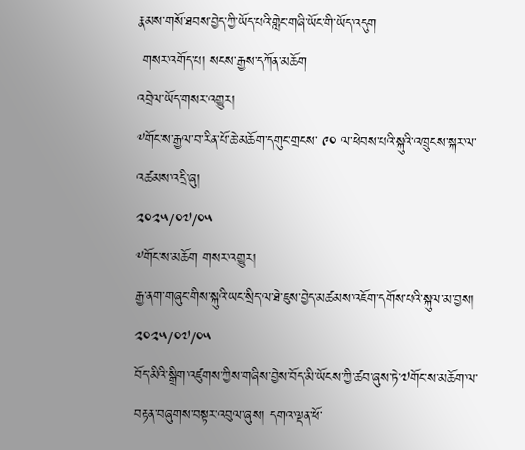རྣམས་གསོ་ཐབས་བྱེད་ཀྱི་ཡོད་པའི་གླེང་གཞི་ཡོང་གི་ཡོད་འདུག
 གསར་འགོད་པ། སངས་རྒྱས་དཀོན་མཆོག
འབྲེལ་ཡོད་གསར་འགྱུར།
༸གོང་ས་རྒྱལ་བ་རིན་པོ་ཆེ་མཆོག་དགུང་གྲངས་ ༩༠ ལ་ཕེབས་པའི་སྐུའི་འཁྲུངས་སྐར་ལ་འཚམས་འདྲི་ཞུ།
༢༠༢༥/༠༧/༠༥
༸གོང་ས་མཆོག གསར་འགྱུར།
རྒྱ་ནག་གཞུང་གིས་སྐུའི་ཡང་སྲིད་ལ་ཐེ་ཇུས་བྱེད་མཚམས་འཇོག་དགོས་པའི་སྐུལ་མ་བྱས།
༢༠༢༥/༠༧/༠༥
བོད་མིའི་སྒྲིག་འཛུགས་ཀྱིས་གཞིས་བྱེས་བོད་མི་ཡོངས་ཀྱི་ཚབ་ཞུས་ཏེ་༧གོང་ས་མཆོག་ལ་བརྟན་བཞུགས་བསྟར་འབུལ་ཞུས། དགའ་ལྡན་ཕོ་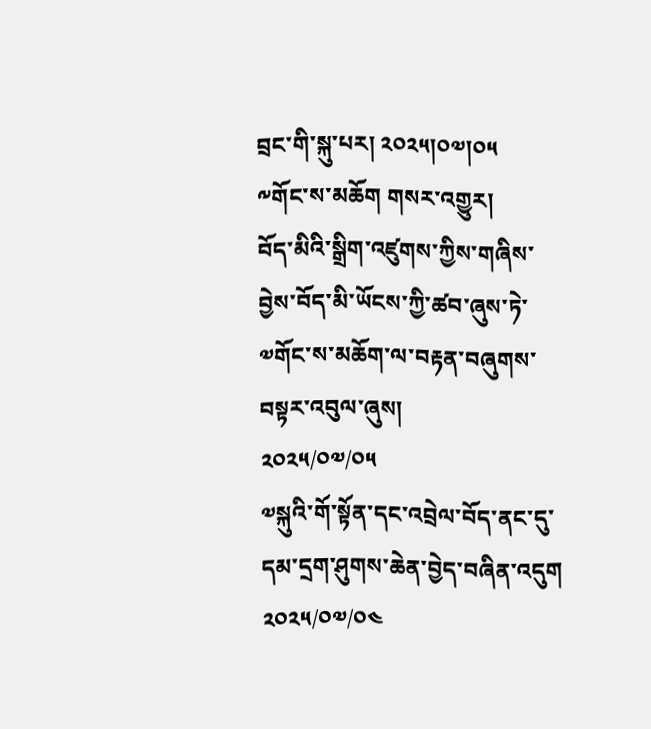བྲང་གི་སྐུ་པར། ༢༠༢༥།༠༧།༠༥
༸གོང་ས་མཆོག གསར་འགྱུར།
བོད་མིའི་སྒྲིག་འཛུགས་ཀྱིས་གཞིས་བྱེས་བོད་མི་ཡོངས་ཀྱི་ཚབ་ཞུས་ཏེ་༧གོང་ས་མཆོག་ལ་བརྟན་བཞུགས་བསྟར་འབུལ་ཞུས།
༢༠༢༥/༠༧/༠༥
༧སྐུའི་གོ་སྟོན་དང་འབྲེལ་བོད་ནང་དུ་དམ་དྲག་ཤུགས་ཆེན་བྱེད་བཞིན་འདུག
༢༠༢༥/༠༧/༠༤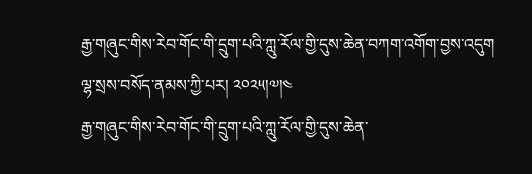རྒྱ་གཞུང་གིས་རེབ་གོང་གི་དྲུག་པའི་ཀླུ་རོལ་གྱི་དུས་ཆེན་བཀག་འགོག་བྱས་འདུག ལྷ་སྲས་བསོད་ནམས་ཀྱི་པར། ༢༠༢༥།༧།༤
རྒྱ་གཞུང་གིས་རེབ་གོང་གི་དྲུག་པའི་ཀླུ་རོལ་གྱི་དུས་ཆེན་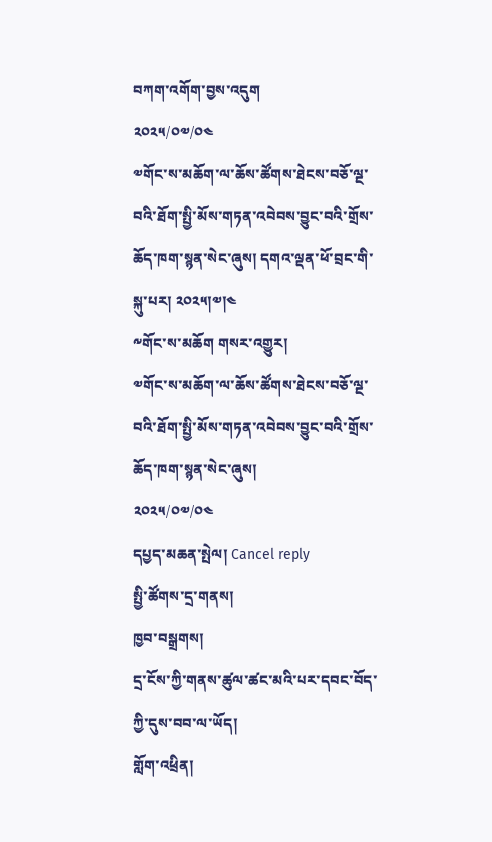བཀག་འགོག་བྱས་འདུག
༢༠༢༥/༠༧/༠༤
༧གོང་ས་མཆོག་ལ་ཆོས་ཚོགས་ཐེངས་བཅོ་ལྔ་བའི་ཐོག་སྤྱི་མོས་གཏན་འབེབས་བྱུང་བའི་གྲོས་ཆོད་ཁག་སྙན་སེང་ཞུས། དགའ་ལྡན་ཕོ་བྲང་གི་སྐུ་པར། ༢༠༢༥།༧།༤
༸གོང་ས་མཆོག གསར་འགྱུར།
༧གོང་ས་མཆོག་ལ་ཆོས་ཚོགས་ཐེངས་བཅོ་ལྔ་བའི་ཐོག་སྤྱི་མོས་གཏན་འབེབས་བྱུང་བའི་གྲོས་ཆོད་ཁག་སྙན་སེང་ཞུས།
༢༠༢༥/༠༧/༠༤
དཔྱད་མཆན་སྤེལ། Cancel reply
སྤྱི་ཚོགས་དྲ་གནས།
ཁྱབ་བསྒྲགས།
དྲ་ངོས་ཀྱི་གནས་ཚུལ་ཚང་མའི་པར་དབང་བོད་ཀྱི་དུས་བབ་ལ་ཡོད།
གློག་འཕྲིན།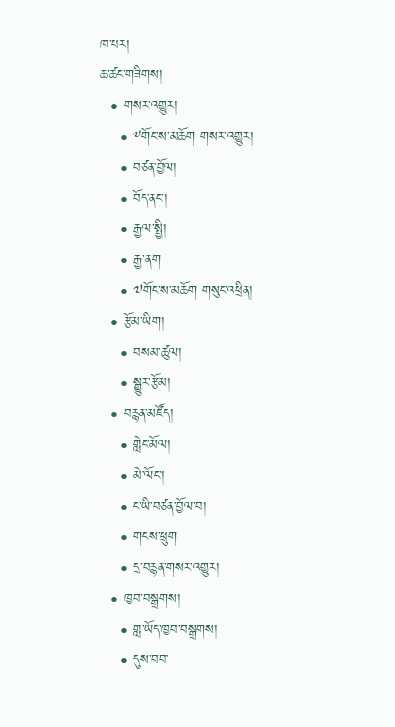ཁ་པར།
ཆ་ཚང་གཟིགས།
  • གསར་འགྱུར།
    • ༸གོང་ས་མཆོག གསར་འགྱུར།
    • བཙན་བྱོལ།
    • བོད་ནང་།
    • རྒྱལ་སྤྱི།
    • རྒྱ་ནག
    • ༧གོང་ས་མཆོག གསུང་འཕྲིན།
  • རྩོམ་ཡིག།
    • བསམ་ཚུལ།
    • སྒྱུར་རྩོམ།
  • བརྙན་མཛོད།
    • གླེང་མོལ།
    • མེ་ལོང་།
    • ང་ཡི་བཙན་བྱོལ་བ།
    • གངས་ཕྲུག
    • དྲ་བརྙན་གསར་འགྱུར།
  • ཁྱབ་བསྒྲགས།
    • གླ་ཡོད་ཁྱབ་བསྒྲགས།
    • དུས་བབ་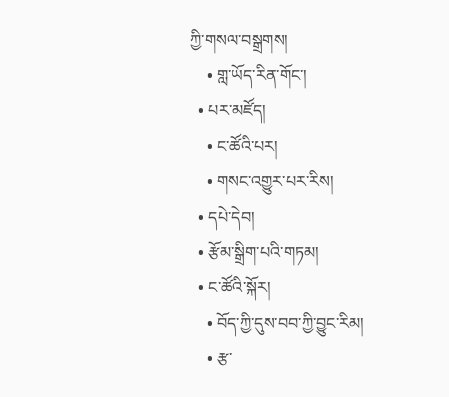ཀྱི་གསལ་བསྒྲགས།
    • གླ་ཡོད་རིན་གོང་།
  • པར་མཛོད།
    • ང་ཚོའི་པར།
    • གསང་འགྱུར་པར་རིས།
  • དཔེ་དེབ།
  • རྩོམ་སྒྲིག་པའི་གཏམ།
  • ང་ཚོའི་སྐོར།
    • བོད་ཀྱི་དུས་བབ་ཀྱི་བྱུང་རིམ།
    • རྩ་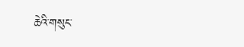ཆེའི་གསུང་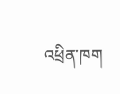འཕྲིན་ཁག